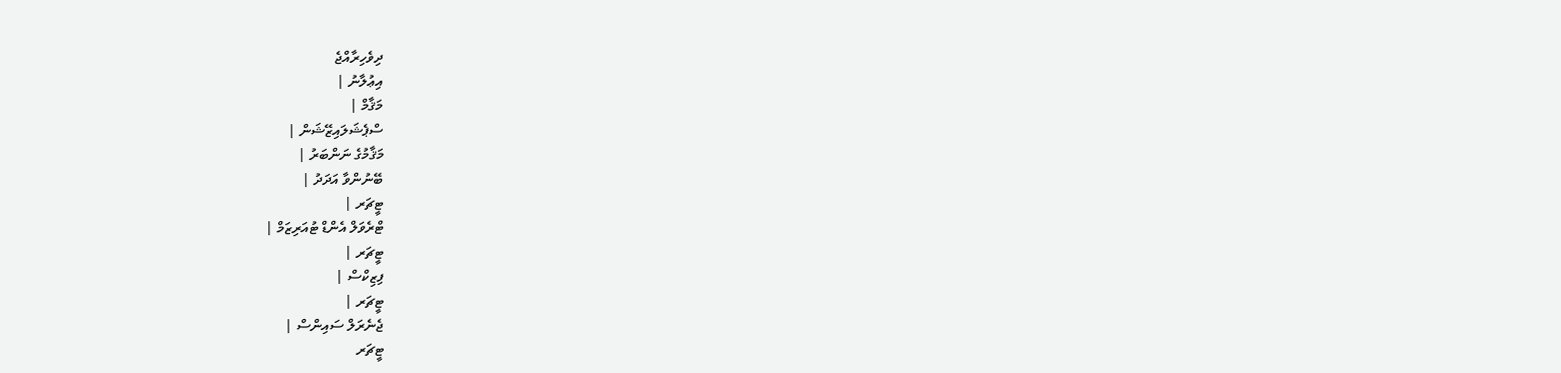ދިވެހިރާއްޖެ
އިޢުލާނު |
މަޤާމް |
ސްޕެޝަލައިޒޭޝަން |
މަޤާމުގެ ނަންބަރު |
ބޭނުންވާ އަދަދު |
ޓީޗަރ |
ޓްރެވަލް އެންޑް ޓުއަރިޒަމް |
ޓީޗަރ |
ފިޒިކްސް |
ޓީޗަރ |
ޖެނެރަލް ސައިންސް |
ޓީޗަރ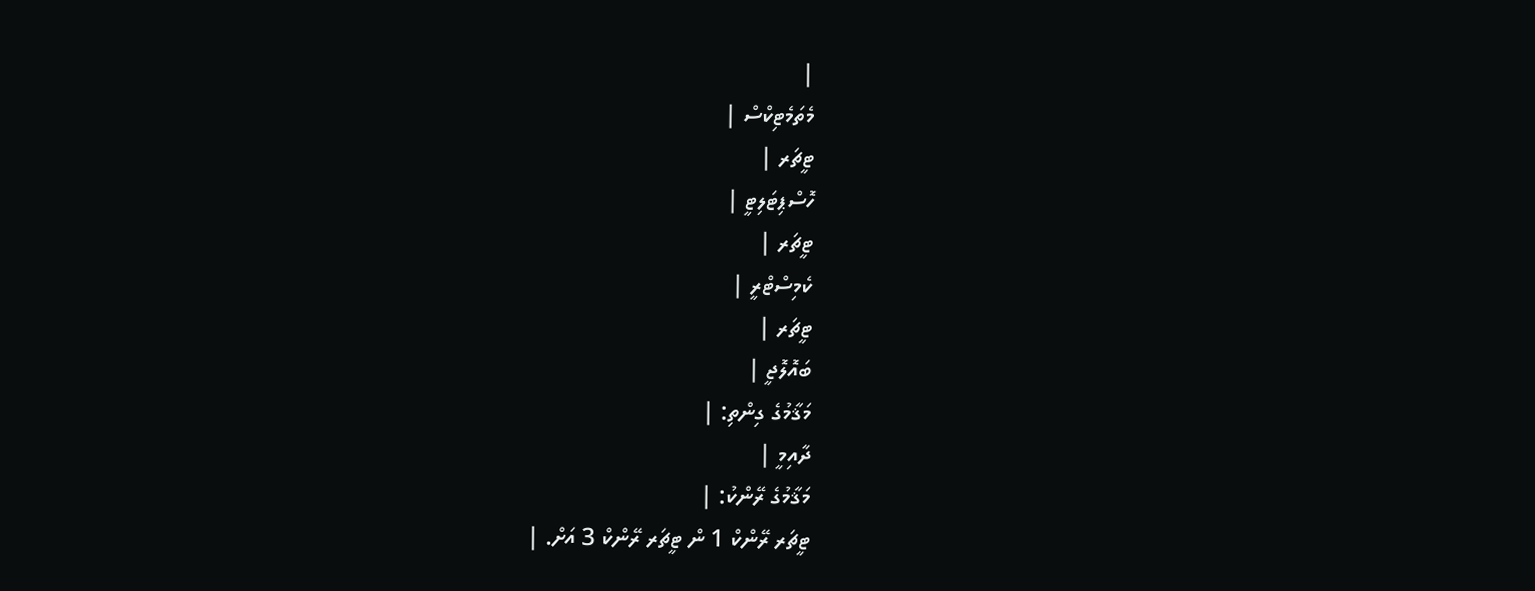|
މެތަމެޓިކްސް |
ޓީޗަރ |
ހޮސްޕިޓަލިޓީ |
ޓީޗަރ |
ކެމިސްޓްރީ |
ޓީޗަރ |
ބައޮލޮޖީ |
މަޤާމުގެ ގިންތި: |
ދާއިމީ |
މަޤާމުގެ ރޭންކު: |
ޓީޗަރ ރޭންކް 1 ން ޓީޗަރ ރޭންކް 3 އަށް. |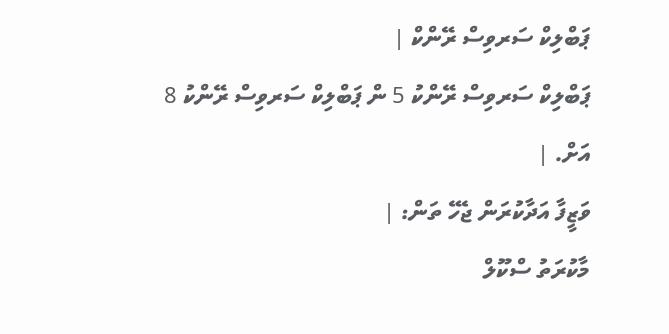ޕަބްލިކް ސަރވިސް ރޭންކް |
ޕަބްލިކް ސަރވިސް ރޭންކު 5 ން ޕަބްލިކް ސަރވިސް ރޭންކު 8 އަށް. |
ވަޒީފާ އަދާކުރަން ޖެހޭ ތަން: |
މާކުރަތު ސްކޫލް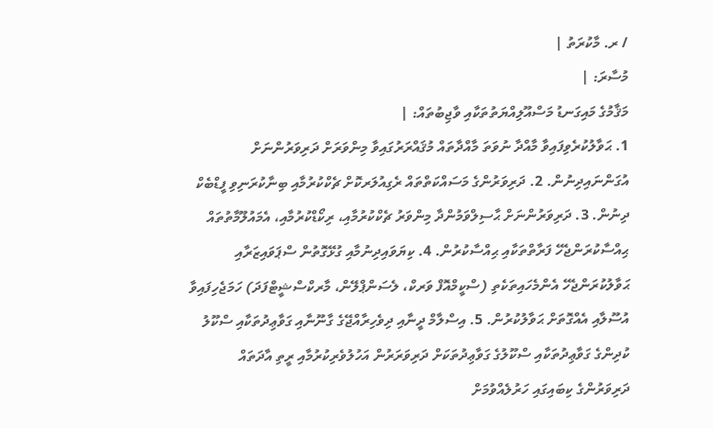/ ރ. މާކުރަތު |
މުސާރަ: |
މަޤާމުގެ މައިގަނޑު މަސްއޫލިއްޔަތުތަކާއި ވާޖިބުތައް: |
1. ޙަވާލުކުރެވިފައިވާ މާއްދާ ނުވަތަ މާއްދާތައް މުޤައްރަރުގައިވާ މިންވަރަށް ދަރިވަރުންނަށް އުގަންނައިދިނުން. 2. ދަރިވަރުންގެ މަސައްކަތްތައް ރެގިއުލަރކޮށް ޗެކްކުރުމާއި ބިނާކުރަނިވި ފީޑްބެކް ދިނުން. 3. ދަރިވަރުންނަށް ޙާސިލްވަމުންދާ މިންވަރު ޗެކްކުރުމާއި، ރިކޯޑްކުރުމާއި، އެމައުލޫމާތުތައް ޙިއްސާކުރަންޖެހޭ ފަރާތްތަކާއި ޙިއްސާކުރުން. 4. ކިޔަވައިދިނުމާއި ގުޅޭގޮތުން ސްޕަވައިޒަރާއި ޙަވާލުކުރަންޖެހޭ އެންމެހައިތަކެތި (ސްކީމްއޮފް ވަރކް، ލެސަންޕްލޭން، މާރކްސްޝީޓްފަދަ) ހަމަޖެހިފައިވާ އުސޫލާއި އެއްގޮތަށް ޙަވާލުކުރުން. 5. އިސްލާމް ދީނާއި ދިވެހިރާއްޖޭގެ ގާނޫނާއި ގަވާޢިދުތަކާއި ސްކޫލު ކުދިންގެ ގަވާޢިދުތަކާއި ސްކޫލުގެ ގަވާޢިދުތަކަށް ދަރިވަރަރުން އަހުލުވެރިކުރުމާއި ރީތި އާދަތައް ދަރިވަރުންގެ ކިބައިގައި ހަރުލެއްވުމަށް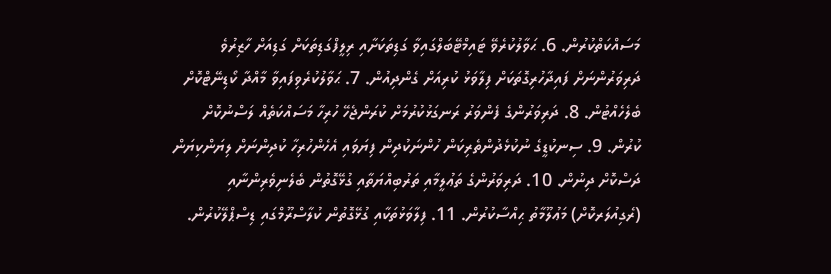މަސައްކަތްކުރުން. 6. ޙަވާލުކުރެވޭ ޓައިމްޓޭބަލްގައިވާ ގަޑިތަކަށާއި ރިލީފްގަޑިތަކަށް ގަޑިއަށް ހާޒިރުވެ ދަރިވަރުންނަށް ފައިދާހުރިގޮތަކަށް ފިލާވަޅު ކުރިއަށް ގެންދިއުން. 7. ޙަވާލުކުރެވިފައިވާ މާއްދާ ކޯޑިނޭޓްކޮށް ބެލެހެއްޓުން. 8. ދަރިވަރުންގެ ފެންވަރު ރަނގަޅުކުރުމަށް ކުރަންޖެހޭ ހުރިހާ މަސައްކަތެއް ލަސްނުކޮށް ކުރުން. 9. ސިނކުޑީގެ ނުކުޅެދުންތެރިކަން ހުންނަކުދިން ފިޔަވައި އެހެންހުރިހާ ކުދިންނަށް ލިޔަންކިޔަން ދަސްކޮށް ދިނުން. 10. ދަރިވަރުންގެ ތަޢުލީމާއި ތަރުބިއްޔަތާއި ގުޅޭގޮތުން ބެލެނިވެރިންނާއި (ރެގިއުލަރކޮށް) މަޢުލޫމާތު ޙިއްސާކުރުން. 11. ފިލާވަޅުތަކާއި ގުޅޭގޮތުން ކުލާސްރޫމްގައި ޑިސްޕްލޭކުރުން.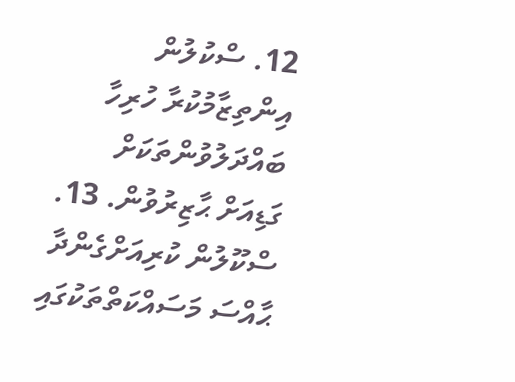12. ސްކުލުން އިންތިޒާމުކުރާ ހުރިހާ ބައްދަލުވުންތަކަށް ގަޑިއަށް ޙާޒިރުވުން. 13. ސްކޫލުން ކުރިއަށްގެންދާ ޙާއްސަ މަސައްކަތްތަކުގައި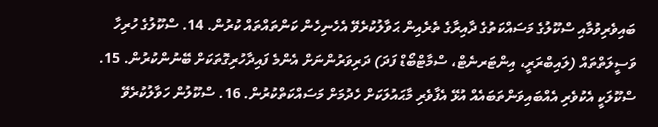ބައިވެރިވުމާއި ސްކޫލުގެ މަސައްކަތުގެ ދާއިރާގެ ތެރެއިން ޙަވާލުކުރެވޭ އެހެނިހެން ކަންތައްތައް ކުރުން. 14. ސްކޫލުގެ ހުރިހާ ވަސީލަތްތައް (ލައިބްރަރީ، އިންޓަރނެޓް، ސްމާޓްބޯޑް ފަދަ) ދަރިވަރުންނަށް އެންމެ ފައިދާހުރިގޮތަކަށް ބޭނުންކުރުން. 15. ސްކޫލަކީ އެކުވެރި އެއްބައިވަންތަބައެއް އުޅޭ އެފާވެރި މާޙައުލަކަށް ހެދުމަށް މަސައްކަތްކުރުން. 16. ސްކޫލުން ހަވާލުކުރެވޭ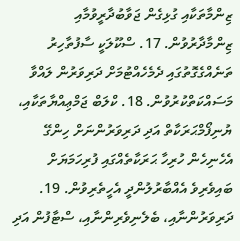ޒިންމާތަކާއި ގުޅިގެން ޖަވާބުދާރީވުމާއި ޒިންމާދާރުވުން. 17. ސްކޫލަކީ ސާފުތާހިރު ތަނެއްގެގޮތުގައި ދެމެހެއްޓުމަށް ދަރިވަރުން ލައްވާ މަސައްކަތްކުރުވުން. 18. ކްލަބް ޖަމްޢިއްޔާތަކާއި، ޔުނިފޯމްޙަރަކާތް އަދި ދަރިވަރުންނަށް ހިންގޭ އެހެނިހެން ހުރިހާ ޙަރަކާތެއްގައި ފުރިހަމަޔަށް ބައިވެރިވެ އެއްބާރުލުންދީ އެހީތެރިވުން. 19. ދަރިވަރުންނާއި، ބެލެނިވެރިންނާއި، ސްޓާފުން އަދި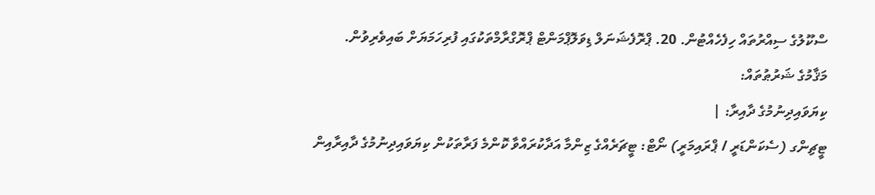ސްކޫލުގެ ސިއްރުތައް ހިފެހެއްޓުން. 20. ޕްރޮފެޝަނަލް ޑިވަލޮޕްމަންޓް ޕްރޮގްރާމްތަކުގައި ފުރިހަމަޔަށް ބައިވެރިވުން.
މަޤާމުގެ ޝަރުޠުތައް:
ކިޔަވައިދިނުމުގެ ދާއިރާ: |
ޓީޗިންގ (ސެކަންޑަރީ / ޕްރައިމަރީ) ނޯޓް: ޓީޗަރެއްގެ ޒިންމާ އަދާކުރައްވާ ކޮންމެ ފަރާތަކުން ކިޔަވައިދިނުމުގެ ދާއިރާއިން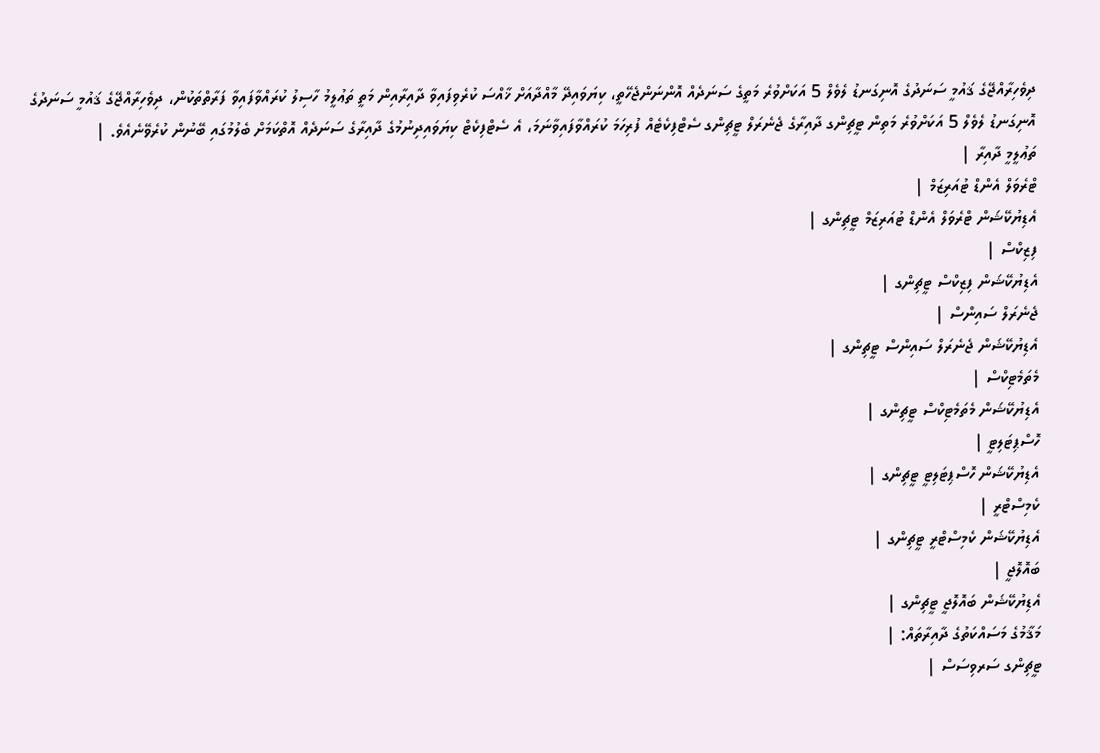ދިވެހިރާއްޖޭގެ ޤައުމީ ސަނަދުގެ އޮނިގަނޑު ލެވެލް 5 އަކަށްވުރެ މަތީގެ ސަނަދެއް އޮންނަންޖެހޭތީ، ކިޔަވައިދޭ މާއްދާއަށް ޚާއްސަ ކުރެވިފައިވާ ދާއިރާއިން މަތީ ތަޢުލީމު ހާސިލު ކުރައްވާފައިވާ ފަރާތްތަކުން، ދިވެހިރާއްޖޭގެ ޤައުމީ ސަނަދުގެ އޮނިގަނޑު ލެވެލް 5 އަކަށްވުރެ މަތިން ޓީޗިންގ ދާއިރާގެ ޖެނެރަލް ޓީޗިންގ ސެޓްފިކެޓެއް ފުރިހަމަ ކުރައްވާފައިވާނަމަ، އެ ސެޓްފިކެޓް ކިޔަވައިދިނުމުގެ ދާއިރާގެ ސަނަދެއް އޮތްކަމަށް ބެލުމުގައި ބޭނުން ކުރެވޭނެއެވެ. |
ތަޢުލީމީ ދާއިރާ |
ޓްރެވަލް އެންޑް ޓުއަރިޒަމް |
އެޑިޔުކޭޝަން ޓްރެވަލް އެންޑް ޓުއަރިޒަމް ޓީޗިންގ |
ފިޒިކްސް |
އެޑިޔުކޭޝަން ފިޒިކްސް ޓީޗިންގ |
ޖެނެރަލް ސައިންސް |
އެޑިޔުކޭޝަން ޖެނެރަލް ސައިންސް ޓީޗިންގ |
މެތަމެޓިކްސް |
އެޑިޔުކޭޝަން މެތަމެޓިކްސް ޓީޗިންގ |
ހޮސްޕިޓަލިޓީ |
އެޑިޔުކޭޝަން ހޮސްޕިޓަލިޓީ ޓީޗިންގ |
ކެމިސްޓްރީ |
އެޑިޔުކޭޝަން ކެމިސްޓްރީ ޓީޗިންގ |
ބައޮލޮޖީ |
އެޑިޔުކޭޝަން ބައޮލޮޖީ ޓީޗިންގ |
މަޤާމުގެ މަސައްކަތުގެ ދާއިރާތައް: |
ޓީޗިންގ ސަރވިސަސް |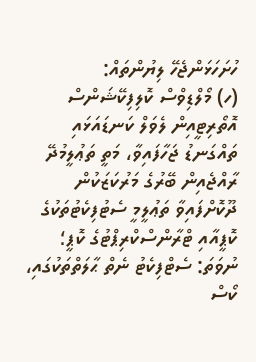ހުށަހަޅަންޖެހޭ ލިޔުންތައް:
(ހ) މޯލްޑިވްސް ކޮލިފިކޭޝަންސް އޮތޯރިޓީއިން ލެވަލް ކަނޑައަޅައި ތައްގަނޑު ޖަހާފައިވާ، މަތީ ތަޢުލީމުދޭ ރާއްޖެއިން ބޭރުގެ މަރުކަޒަކުން ދޫކޮށްފައިވާ ތަޢުލީމީ ސެޓުފިކެޓުތަކުގެ ކޮޕީއާއި ޓްރާންސްކްރިޕްޓުގެ ކޮޕީ؛ ނުވަތަ: ސެޓްފިކެޓު ނެތް ޙާލަތްތަކުގައި، ކޯސް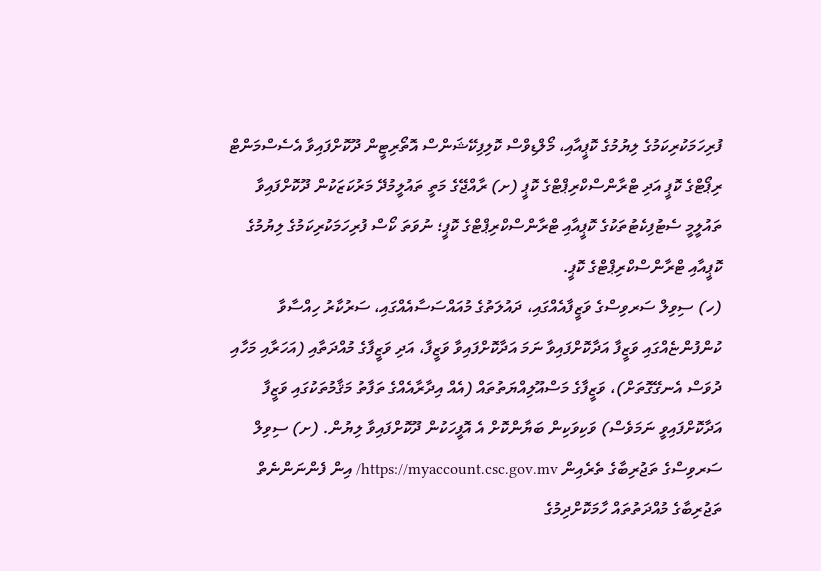ފުރިހަމަކުރިކަމުގެ ލިޔުމުގެ ކޮޕީއާއި، މޯލްޑިވްސް ކޮލިފިކޭޝަންސް އޮތޯރިޓީން ދޫކޮށްފައިވާ އެސެސްމަންޓް ރިޕޯޓްގެ ކޮޕީ އަދި ޓްރާންސްކްރިޕްޓްގެ ކޮޕީ (ށ) ރާއްޖޭގެ މަތީ ތައުލީމުދޭ މަރުކަޒަކުން ދޫކޮށްފައިވާ ތައުލީމީ ސެޓުފިކެޓުތަކުގެ ކޮޕީއާއި ޓްރާންސްކްރިޕްޓްގެ ކޮޕީ؛ ނުވަތަ ކޯސް ފުރިހަމަކުރިކަމުގެ ލިޔުމުގެ ކޮޕީއާއި ޓްރާންސްކްރިޕްޓްގެ ކޮޕީ.
(ހ) ސިވިލް ސަރވިސްގެ ވަޒީފާއެއްގައި، ދައުލަތުގެ މުއައްސަސާއެއްގައި، ސަރުކާރު ހިއްސާވާ ކުންފުންޏެއްގައި ވަޒީފާ އަދާކޮށްފައިވާ ނަމަ އަދާކޮށްފައިވާ ވަޒީފާ، އަދި ވަޒީފާގެ މުއްދަތާއި (އަހަރާއި މަހާއި ދުވަސް އެނގޭގޮތަށް)، ވަޒީފާގެ މަސްއޫލިއްޔަތުތައް (އެއް އިދާރާއެއްގެ ތަފާތު މަޤާމުތަކުގައި ވަޒީފާ އަދާކޮށްފައިވީ ނަމަވެސް) ވަކިވަކިން ބަޔާންކޮށް އެ އޮފީހަކުން ދޫކޮށްފައިވާ ލިޔުން. (ށ) ސިވިލް ސަރވިސްގެ ތަޖުރިބާގެ ތެރެއިން https://myaccount.csc.gov.mv/ އިން ފެންނަންނެތް ތަޖުރިބާގެ މުއްދަތުތައް ހާމަކޮށްދިމުގެ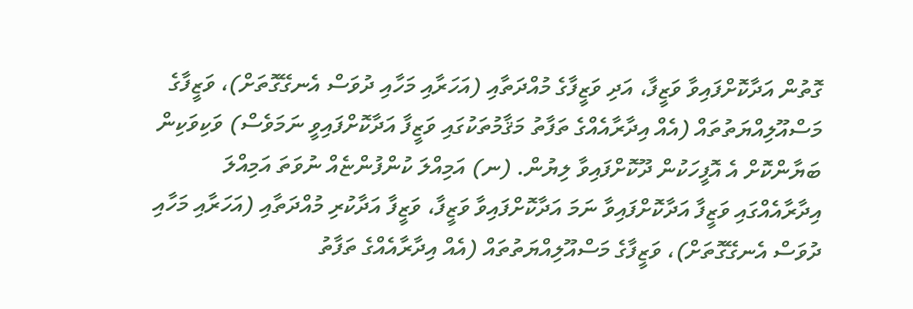ގޮތުން އަދާކޮށްފައިވާ ވަޒީފާ، އަދި ވަޒީފާގެ މުއްދަތާއި (އަހަރާއި މަހާއި ދުވަސް އެނގޭގޮތަށް)، ވަޒީފާގެ މަސްއޫލިއްޔަތުތައް (އެއް އިދާރާއެއްގެ ތަފާތު މަޤާމުތަކުގައި ވަޒީފާ އަދާކޮށްފައިވީ ނަމަވެސް) ވަކިވަކިން ބަޔާންކޮށް އެ އޮފީހަކުން ދޫކޮށްފައިވާ ލިޔުން. (ނ) އަމިއްލަ ކުންފުންޏެއް ނުވަތަ އަމިއްލަ އިދާރާއެއްގައި ވަޒީފާ އަދާކޮށްފައިވާ ނަމަ އަދާކޮށްފައިވާ ވަޒީފާ، ވަޒީފާ އަދާކުރި މުއްދަތާއި (އަހަރާއި މަހާއި ދުވަސް އެނގޭގޮތަށް)، ވަޒީފާގެ މަސްއޫލިއްޔަތުތައް (އެއް އިދާރާއެއްގެ ތަފާތު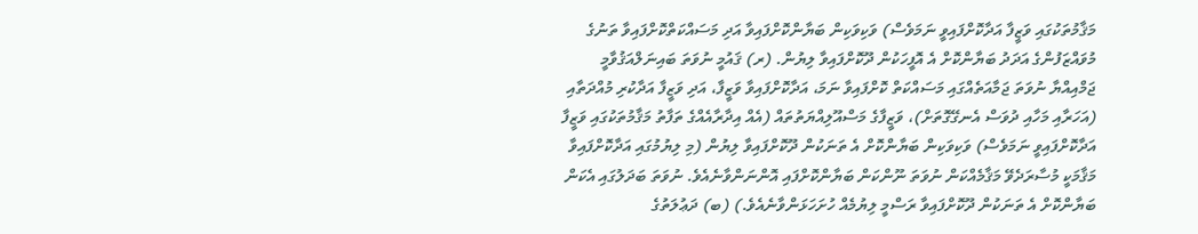މަޤާމުތަކުގައި ވަޒީފާ އަދާކޮށްފައިވީ ނަމަވެސް) ވަކިވަކިން ބަޔާންކޮށްފައިވާ އަދި މަސައްކަތްކޮށްފައިވާ ތަނުގެ މުވައްޒަފުންގެ އަދަދު ބަޔާންކޮށް އެ އޮފީހަކުން ދޫކޮށްފައިވާ ލިޔުން. (ރ) ޤައުމީ ނުވަތަ ބައިނަލްއަޤުވާމީ ޖަމްއިއްޔާ ނުވަތަ ޖަމާއަތެއްގައި މަސައްކަތް ކޮށްފައިވާ ނަމަ، އަދާކޮށްފައިވާ ވަޒީފާ، އަދި ވަޒީފާ އަދާކުރި މުއްދަތާއި (އަހަރާއި މަހާއި ދުވަސް އެނގޭގޮތަށް)، ވަޒީފާގެ މަސްއޫލިއްޔަތުތައް (އެއް އިދާރާއެއްގެ ތަފާތު މަޤާމުތަކުގައި ވަޒީފާ އަދާކޮށްފައިވީ ނަމަވެސް) ވަކިވަކިން ބަޔާންކޮށް އެ ތަނަކުން ދޫކޮށްފައިވާ ލިޔުން (މި ލިޔުމުގައި އަދާކޮށްފައިވާ މަޤާމަކީ މުސާރަދެވޭ މަޤާމެއްކަން ނުވަތަ ނޫންކަން ބަޔާންކޮށްފައި އޮންނަންވާނެއެވެ. ނުވަތަ ބަދަލުގައި އެކަން ބަޔާންކޮށް އެ ތަނަކުން ދޫކޮށްފައިވާ ރަސްމީ ލިޔުމެއް ހުށަހަޅަންވާނެއެވެ.) (ބ) ދަޢުލަތުގެ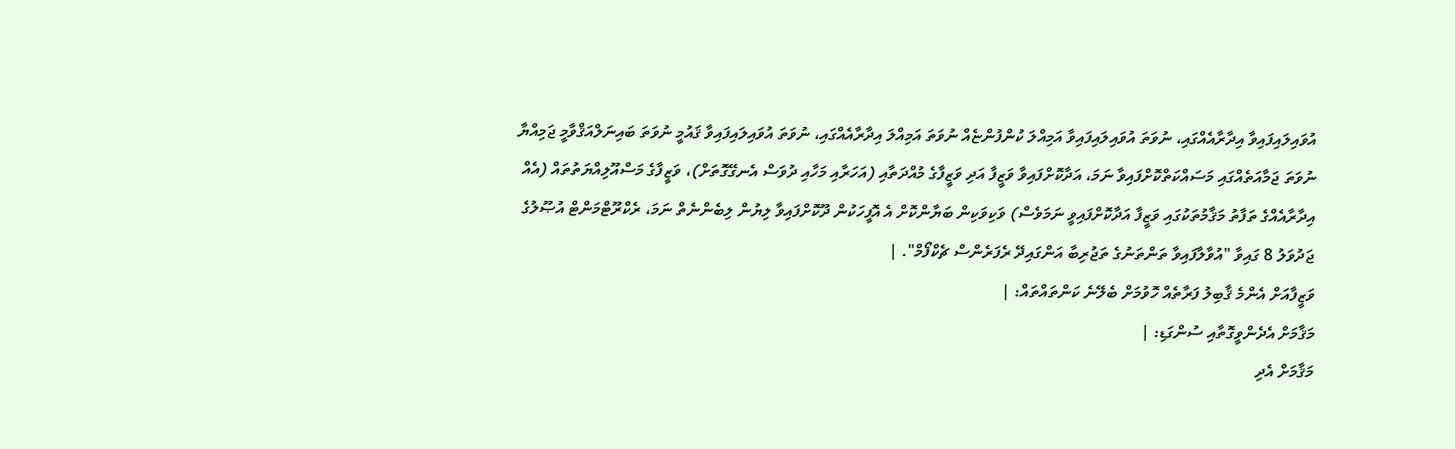އުވައިލައިފައިވާ އިދާރާއެއްގައި، ނުވަތަ އުވައިލައިފައިވާ އަމިއްލަ ކުންފުންޏެއް ނުވަތަ އަމިއްލަ އިދާރާއެއްގައި، ނުވަތަ އުވައިލައިފައިވާ ޤައުމީ ނުވަތަ ބައިނަލްއަޤްވާމީ ޖަމިއްޔާ ނުވަތަ ޖަމާއަތެއްގައި މަސައްކަތްކޮށްފައިވާ ނަމަ، އަދާކޮށްފައިވާ ވަޒީފާ އަދި ވަޒީފާގެ މުއްދަތާއި (އަހަރާއި މަހާއި ދުވަސް އެނގޭގޮތަށް)، ވަޒީފާގެ މަސްއޫލިއްޔަތުތައް (އެއް އިދާރާއެއްގެ ތަފާތު މަޤާމުތަކުގައި ވަޒީފާ އަދާކޮށްފައިވީ ނަމަވެސް) ވަކިވަކިން ބަޔާންކޮށް އެ އޮފީހަކުން ދޫކޮށްފައިވާ ލިޔުން ލިބެންނެތް ނަމަ، ރެކްރޫޓްމަންޓް އުޞޫލުގެ ޖަދުވަލު 8 ގައިވާ "އުވާލާފައިވާ ތަންތަނުގެ ތަޖުރިބާ އަންގައިދޭ ރެފަރެންސް ޗެކްފޯމް". |
ވަޒީފާއަށް އެންމެ ޤާބިލު ފަރާތެއް ހޮވުމަށް ބެލޭނެ ކަންތައްތައް: |
މަޤާމަށް އެދެންވީގޮތާއި ސުންގަޑި: |
މަޤާމަށް އެދި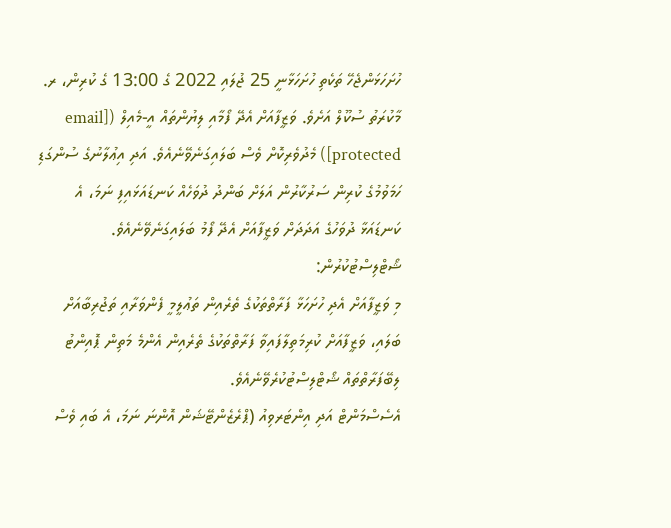ހުށަހަޅަންޖެހޭ ތަކެތި ހުށަހަޅާނީ 25 ޖުލައި 2022 ގެ 13:00 ގެ ކުރިން، ރ. މާކުރަތު ސުކޫލް އަށެވެ. ވަޒީފާއަށް އެދޭ ފޯމާއި ލިޔުންތައް އީ-މެއިލް ([email protected]) މެދުވެރިކޮށް ވެސް ބަލައިގަނެވޭނެއެވެ. އަދި އިޢުލާނުގެ ސުންގަޑި ހަމަވުމުގެ ކުރިން ސަރުކާރުން އަލަށް ބަންދު ދުވަހެއް ކަނޑައަޅައިފި ނަމަ، އެ ކަނޑައަޅާ ދުވަހުގެ އަދަދަށް ވަޒީފާއަށް އެދޭ ފޯމު ބަލައިގަނެވޭނެއެވެ.
ޝޯޓްލިސްޓުކުރުން:
މި ވަޒީފާއަށް އެދި ހުށަހަޅާ ފަރާތްތަކުގެ ތެރެއިން ތަޢުލީމީ ފެންވަރާއި ތަޖުރިބާއަށް ބަލައި، ވަޒީފާއަށް ކުރިމަތިލާފައިވާ ފަރާތްތަކުގެ ތެރެއިން އެންމެ މަތިން ޕޮއިންޓު ލިބޭފަރާތްތައް ޝޯޓްލިސްޓުކުރެވޭނެއެވެ.
އެސެސްމަންޓް އަދި އިންޓަރވިއު (ޕްރެޒެންޓޭޝަން އޮންނަ ނަމަ، އެ ބައި ވެސް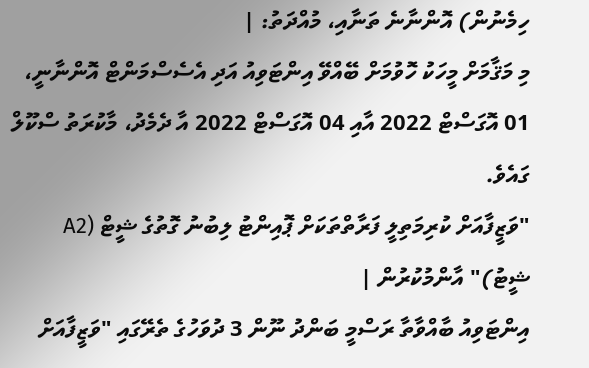ހިމެނުން) އޮންނާނެ ތަނާއި، މުއްދަތު: |
މި މަޤާމަށް މީހަކު ހޮވުމަށް ބޭއްވޭ އިންޓަވިއު އަދި އެސެސްމަންޓް އޮންނާނީ، 01 އޮގަސްޓް 2022 އާއި 04 އޮގަސްޓް 2022 އާ ދެމެދު، މާކުރަތު ސްކޫލް ގައެވެ.
"ވަޒީފާއަށް ކުރިމަތިލީ ފަރާތްތަކަށް ޕޮއިންޓު ލިބުނު ގޮތުގެ ޝީޓް (A2 ޝީޓު)" އާންމުކުރުން |
އިންޓަވިއު ބާއްވާތާ ރަސްމީ ބަންދު ނޫން 3 ދުވަހުގެ ތެރޭގައި "ވަޒީފާއަށް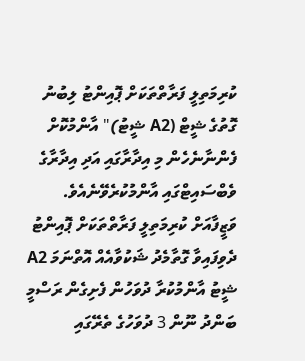ކުރިމަތިލީ ފަރާތްތަކަށް ޕޮއިންޓު ލިބުނު ގޮތުގެ ޝީޓް (A2 ޝީޓު)" އާންމުކޮށް ފެންނާނެހެން މި އިދާރާގައި އަދި އިދާރާގެ ވެބްސައިޓްގައި އާންމުކުރެވޭނެއެވެ. ވަޒީފާއަށް ކުރިމަތިލީ ފަރާތްތަކަށް ޕޮއިންޓު ދެވިފައިވާ ގޮތާމެދު ޝަކުވާއެއް އޮތްނަމަ A2 ޝީޓު އާންމުކުރާ ދުވަހުން ފެށިގެން ރަސްމީ ބަންދު ނޫން 3 ދުވަހުގެ ތެރޭގައި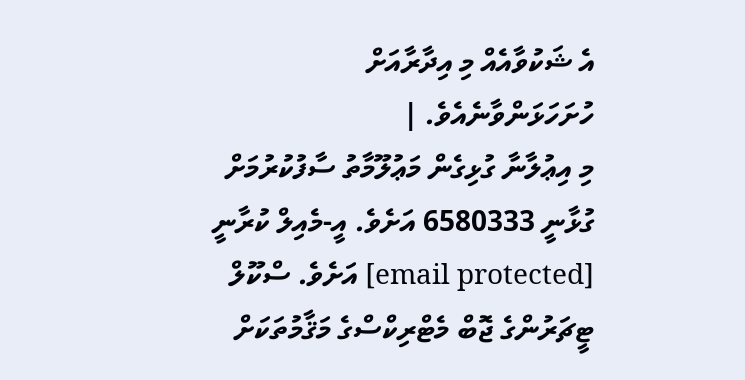އެ ޝަކުވާއެއް މި އިދާރާއަށް ހުށަހަޅަންވާނެއެވެ. |
މި އިޢުލާނާ ގުޅިގެން މަޢުލޫމާތު ސާފުކުރުމަށް ގުޅާނީ 6580333 އަށެވެ. އީ-މެއިލް ކުރާނީ [email protected] އަށެވެ. ސްކޫލް ޓީޗަރުންގެ ޖޮބް މެޓްރިކްސްގެ މަޤާމުތަކަށް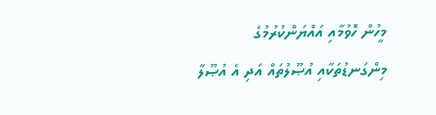މީހުން ހޮވުމާއި އައްޔަންކުރުމުގެ މިންގަނޑުތަކާއި އުޞޫލުތައް އަދި އެ އުޞޫލާ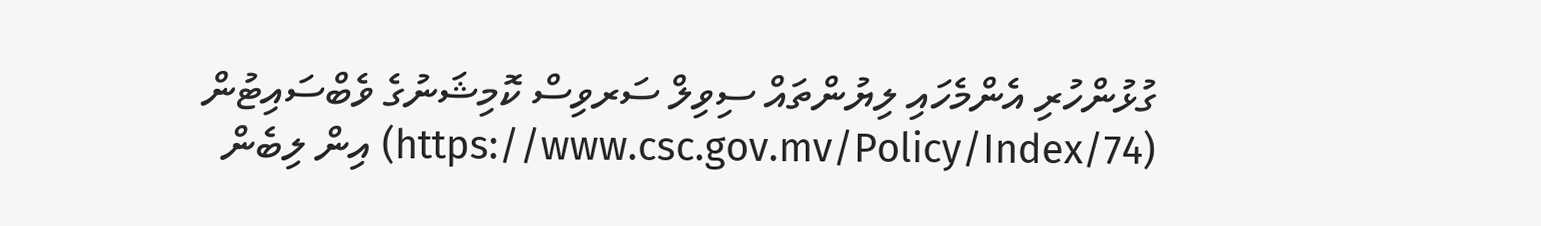ގުޅުންހުރި އެންމެހައި ލިޔުންތައް ސިވިލް ސަރވިސް ކޮމިޝަނުގެ ވެބްސައިޓުން (https://www.csc.gov.mv/Policy/Index/74) އިން ލިބެން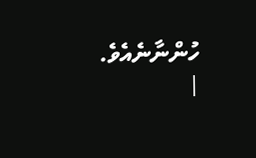ހުންނާނެއެވެ. |